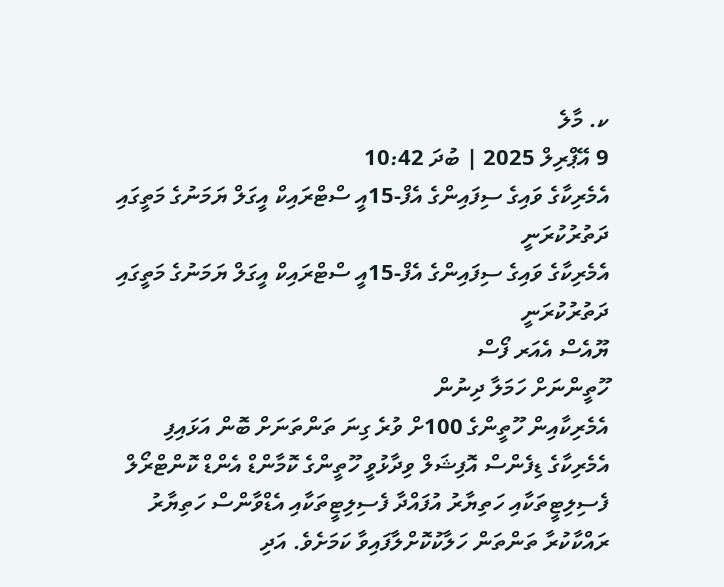ކ. މާލެ
9 އޭޕްރިލް 2025 | ބުދަ 10:42
އެމެރިކާގެ ވައިގެ ސިފައިންގެ އެފް-15އީ ސްޓްރައިކް އީގަލް ޔަމަނުގެ މަތީގައި ދަތުރުކުރަނީ
އެމެރިކާގެ ވައިގެ ސިފައިންގެ އެފް-15އީ ސްޓްރައިކް އީގަލް ޔަމަނުގެ މަތީގައި ދަތުރުކުރަނީ
ޔޫއެސް އެއަރ ފޯސް
ހޫތީންނަށް ހަމަލާ ދިނުން
އެމެރިކާއިން ހޫތީންގެ 100ށް ވުރެ ގިނަ ތަންތަނަށް ބޮން އަޅައިފި
އެމެރިކާގެ ޑިފެންސް އޮފިޝަލް ވިދާޅުވީ ހޫތީންގެ ކޮމާންޑް އެންޑް ކޮންޓްރޯލް ފެސިލިޓީތަކާއި ހަތިޔާރު އުފައްދާ ފެސިލިޓީތަކާއި އެޑްވާންސް ހަތިޔާރު ރައްކާކުރާ ތަންތަން ހަލާކުކޮށްލާފައިވާ ކަމަށެވެ. އަދި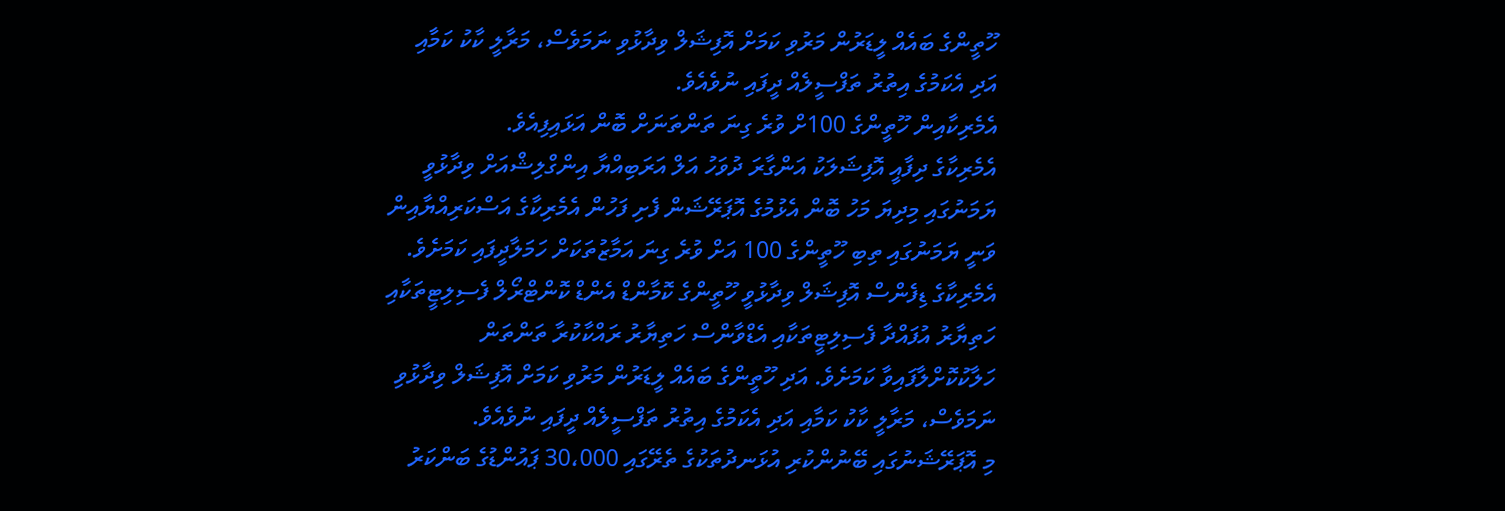ހޫތީންގެ ބައެއް ލީޑަރުން މަރުވި ކަމަށް އޮފިޝަލް ވިދާޅުވި ނަމަވެސް، މަރާލީ ކާކު ކަމާއި އަދި އެކަމުގެ އިތުރު ތަފްސީލެއް ދީފައި ނުވެއެވެ.
އެމެރިކާއިން ހޫތީންގެ 100ށް ވުރެ ގިނަ ތަންތަނަށް ބޮން އަޅައިފިއެވެ.
އެމެރިކާގެ ދިފާއީ އޮފިޝަލަކު އަންގާރަ ދުވަހު އަލް އަރަބިއްޔާ އިންގްލިޝްއަށް ވިދާޅުވީ ޔަމަނުގައި މިދިޔަ މަހު ބޮން އެޅުމުގެ އޮޕަރޭޝަން ފެށި ފަހުން އެމެރިކާގެ އަސްކަރިއްޔާއިން ވަނީ ޔަމަނުގައި ތިބި ހޫތީންގެ 100 އަށް ވުރެ ގިނަ އަމާޒުތަކަށް ހަމަލާދީފައި ކަމަށެވެ.
އެމެރިކާގެ ޑިފެންސް އޮފިޝަލް ވިދާޅުވީ ހޫތީންގެ ކޮމާންޑް އެންޑް ކޮންޓްރޯލް ފެސިލިޓީތަކާއި ހަތިޔާރު އުފައްދާ ފެސިލިޓީތަކާއި އެޑްވާންސް ހަތިޔާރު ރައްކާކުރާ ތަންތަން ހަލާކުކޮށްލާފައިވާ ކަމަށެވެ. އަދި ހޫތީންގެ ބައެއް ލީޑަރުން މަރުވި ކަމަށް އޮފިޝަލް ވިދާޅުވި ނަމަވެސް، މަރާލީ ކާކު ކަމާއި އަދި އެކަމުގެ އިތުރު ތަފްސީލެއް ދީފައި ނުވެއެވެ.
މި އޮޕަރޭޝަނުގައި ބޭނުންކުރި އުޅަނދުތަކުގެ ތެރޭގައި 30،000 ޕައުންޑުގެ ބަންކަރު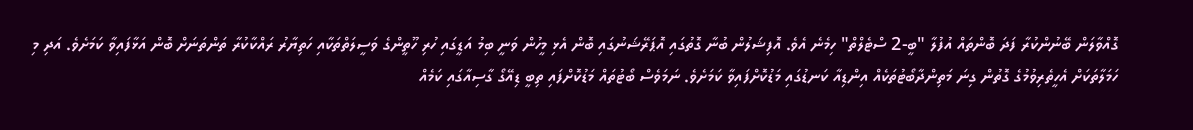ގޮއްވާލަން ބޭނުންކުރާ ފަދަ ބޮންތައް އުފުލާ "ބީ-2 ސްޓެލްތް" ހިމެނެ އެވެ. އޮފިޝަލުން ބުނާ ގޮތުގައި އޮޕަރޭޝަނުގައި ބޮން އެޅި މީހުން ވަނީ ބިމު އަޑީގައި ހުރި ހޫތީންގެ ވަސީލަތްތަކާއި ހަތިޔާރު ރައްކާކުރާ ތަންތަނަށް ބޮން އަޅާފައިވާ ކަމަށެވެ. އަދި މި ހަމަލާތަކަށް އެހީތެރިވުމުގެ ގޮތުން ގިނަ މަތިންދާބޯޓުތަކެއް އިންޑިއާ ކަނޑުގައި މަޑުކޮށްފައިވާ ކަމަށެވެ. ނަމަވެސް ބޯޓުތައް މަޑުކޮށްފައި ތިބީ ޑިއޭގޯ ގާސިއާގައި ކަމެއް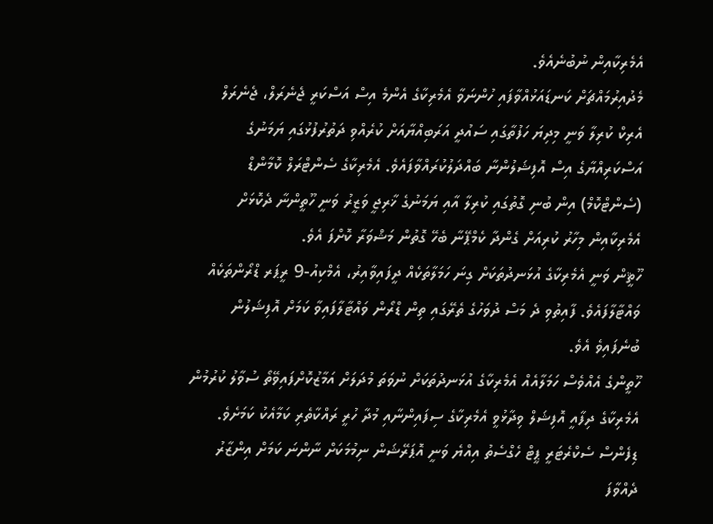އެމެރިކާއިން ނުބުނެއެވެ.
މެދުއިރުމައްޗަށް ކަނޑައަޅުއްވާފައި ހުންނަވާ އެމެރިކާގެ އެންމެ އިސް އަސްކަރީ ޖެނެރަލް، ޖެނެރަލް އެރިކް ކުރިލާ ވަނީ މިދިޔަ ހަފުތާގައި ސައުދީ އަރަބިއްޔާއަށް ކުރެއްވި ދަތުރުފުޅުގައި ޔަމަނުގެ އަސްކަރިއްޔާގެ އިސް އޮފިޝަލުންނާ ބައްދަލުކުރައްވާފައެވެ. އެމެރިކާގެ ސެންޓްރަލް ކޮމާންޑް (ސެންޓްކޮމް) އިން ބުނި ގޮތުގައި ކުރިލާ އާއި ޔަމަނުގެ ޚާރިޖީ ވަޒީރު ވަނީ ހޫތީންނާ ދެކޮޅަށް އެމެރިކާއިން މިހާރު ކުރިއަށް ގެންދާ ކެމްޕޭނާ ބެހޭ ގޮތުން މަޝްވަރާ ކޮށްފަ އެވެ.
ހޫޘީން ވަނީ އެމެރިކާގެ އުޅަނދުތަކަށް ގިނަ ހަމަލާތަކެއް ދީފައިވާއިރު، އެމްކިއު-9 ރީޕަރ ޑްރޯންތަކެއް ވައްޓާލާފައެވެ. ފާއިތުވި ދެ މަސް ދުވަހުގެ ތެރޭގައި ތިން ޑްރޯން ވައްޓާލާފައިވާ ކަމަށް އޮފިޝަލުން ބުނެފައިވެ އެވެ.
ހޫތީންގެ އެއްވެސް ހަމަލާއެއް އެމެރިކާގެ އުޅަނދުތަކަށް ނުވަތަ މުދަލަށް އަމާޒުކޮށްފައިވޭތޯ ސުވާލު ކުރުމުން އެމެރިކާގެ ދިފާއީ އޮފިޝަލް ވިދާޅުވީ އެމެރިކާގެ ސިފައިންނާއި މުދާ ހުރީ ރައްކާތެރި ކަމާއެކު ކަމަށެވެ.
ޑިފެންސް ސެކްރެޓަރީ ޕީޓް ހެގްސެތު އިއްޔެ ވަނީ އޮޕަރޭޝަން ނިމުމަކަށް ނާންނަ ކަމަށް އިންޒާރު ދެއްވާފަ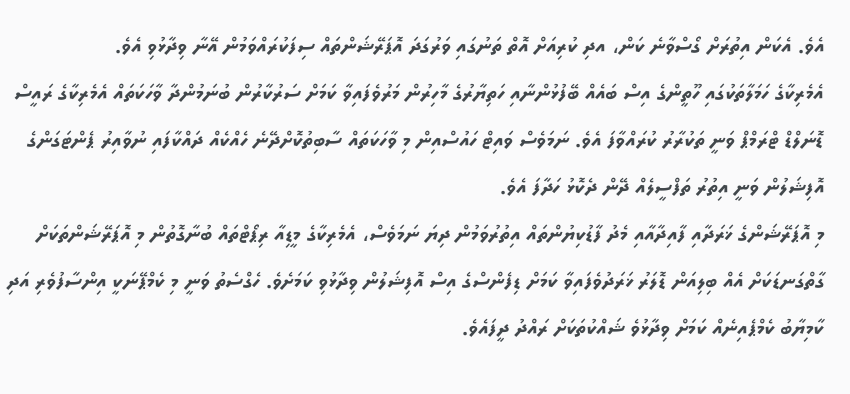އެވެ. އެކަން އިތުރަށް ގޯސްވާނެ ކަން، އދި ކުރިއަށް އޮތް ތަނުގައި ވަރުގަދަ އޮޕަރޭޝަންތައް ސިފަކުރައްވަމުން އޭނާ ވިދާޅުވި އެވެ.
އެމެރިކާގެ ހަމަލާތަކުގައި ހޫތީންގެ އިސް ބައެއް ބޭފުޅުންނާއި ހަތިޔާރުގެ މާހިރުން މަރުވެފައިވާ ކަމަށް ސަރުކާރުން ބުނަމުންދާ ވާހަކަތައް އެމެރިކާގެ ރައީސް ޑޮނަލްޑް ޓްރަމްޕް ވަނީ ތަކުރާރު ކުރައްވާފަ އެވެ. ނަމަވެސް ވައިޓް ހައުސްއިން މި ވާހަކަތައް ސާބިތުކޮށްދޭނެ ހެއްކެއް ދައްކާފައި ނުވާއިރު ޕެންޓަގަންގެ އޮފިޝަލުން ވަނީ އިތުރު ތަފްސީލެއް ދޭން ދެކޮޅު ހަދާފަ އެވެ.
މި އޮޕަރޭޝަންގެ ޚަރަދާއި ފާއިދާއާއި މެދު ފާޑުކިޔުންތައް އިތުރުވަމުން ދިޔަ ނަމަވެސް، އެމެރިކާގެ މީޑިއާ ރިޕޯޓްތައް ބުނާގޮތުން މި އޮޕަރޭޝަންތަކަށް ގާތްގަނޑަކަށް އެއް ބިލިއަން ޑޮލަރު ޚަރަދުވެފައިވާ ކަމަށް ޑިފެންސްގެ އިސް އޮފިޝަލުން ވިދާޅުވި ކަމަށެވެ. ހެގްސެތު ވަނީ މި ކެމްޕޭނަކީ އިންސާފުވެރި އަދި ކާމިޔާބު ކެމްޕެއިނެއް ކަމަށް ވިދާޅުވެ ޝައްކުތަކަށް ރައްދު ދީފައެވެ.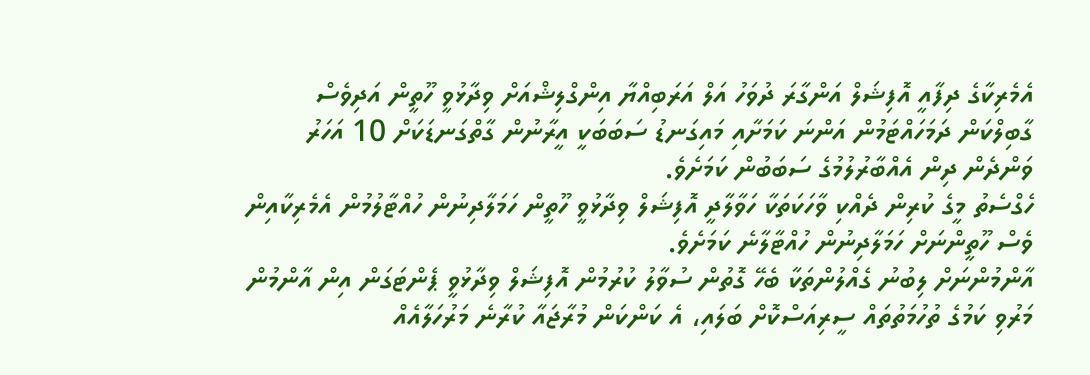އެމެރިކާގެ ދިފާއީ އޮފިޝަލް އަންގާރަ ދުވަހު އަލް އަރަބިއްޔާ އިންގްލިޝްއަށް ވިދާޅުވީ ހޫތީން އަދިވެސް ގާބިލްކަން ދަމަހައްޓަމުން އަންނަ ކަމަށާއި މައިގަނޑު ސަބަބަކީ އީރާނުން ގާތްގަނޑަކަށް 10 އަހަރު ވަންދެން ދިން އެއްބާރުލުމުގެ ސަބަބުން ކަމަށެވެ.
ހެގްސެތު މީގެ ކުރިން ދެއްކި ވާހަކަތަކާ ހަވާލާދީ އޮފިޝަލް ވިދާޅުވީ ހޫތީން ހަމަލާދިނުން ހުއްޓާލުމުން އެމެރިކާއިން ވެސް ހޫތީންނަށް ހަމަލާދިނުން ހުއްޓާލާނެ ކަމަށެވެ.
އާންމުންނަށް ލިބުނު ގެއްލުންތަކާ ބެހޭ ގޮތުން ސުވާލު ކުރުމުން އޮފިޝަލް ވިދާޅުވީ ޕެންޓަގަން އިން އާންމުން މަރުވި ކަމުގެ ތުހުމަތުތައް ސީރިއަސްކޮށް ބަލައި، އެ ކަންކަން މުރާޖައާ ކުރާނެ މަރުހަލާއެއް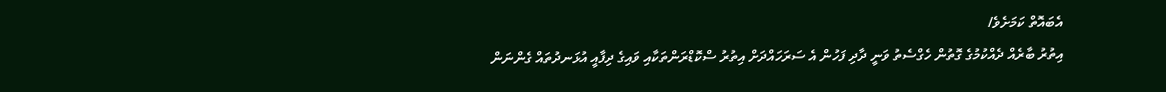އެބައޮތް ކަމަށެވެ/
އިތުރު ބާރެއް ދެއްކުމުގެ ގޮތުން ހެގްސެތު ވަނީ ދާދި ފަހުން އެ ސަރަހައްދަށް އިތުރު ސްކޮޑްރަންތަކާއި ވައިގެ ދިފާއީ އުޅަނދުތައް ގެންނަން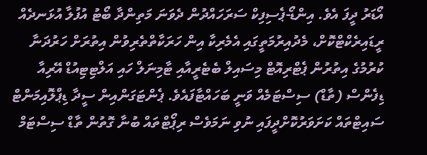އޯޑަރު ދީފަ އެވެ. އިންޑޯ-ޕެސިފިކް ސަރަހައްދުން ދެވަނަ މަތިންދާ ބޯޓު އުފުލާ އުޅަނދެއް ރީޑައިރެކްޓްކޮށް، މެދުއިރުމަތީގައި އެމެރިކާ އިން ހަރަކާތްތެރިވުން އިތުރަށް ހަރުދަނާ ކުރުމުގެ އިތުރުން ޕެޓްރިއޮޓް މިސައިލް ބެޓެރީއާއި ޓާމިނަލް ހައި އަލްޓިޓިއުޑް އޭރިއާ ޑިފެންސް (ތާޑް) ސިސްޓަމެއް ވަނީ ބަހައްޓާފައެވެ. ޕެންޓަގަންއިން ސީދާ ޑިޕްލޮއިމަންޓް ސައިޓްތައް ކަށަވަރުކޮށްދީފައި ނުވި ނަމަވެސް ރިޕޯޓްތައް ބުނާ ގޮތުން ތާޑް ސިސްޓަމް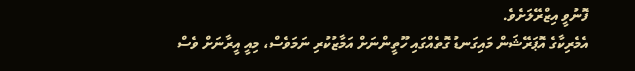ފޮނުވީ އިޒްރޭލަށެވެ.
އެމެރިކާގެ އޮޕަރޭޝަން މައިގަނޑު ގޮތެއްގައި ހޫތީންނަށް އަމާޒުކުރި ނަމަވެސް، މިއީ އީރާނަށް ވެސް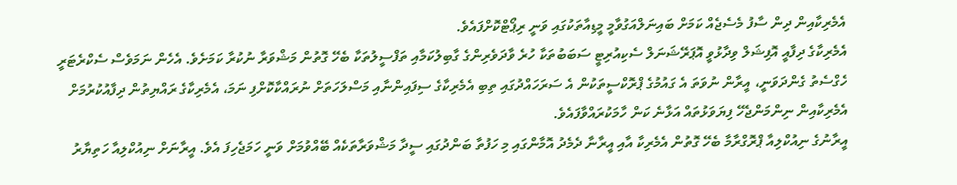އެމެރިކާއިން ދިން ސާފު މެސެޖެއް ކަމަށް ބައިނަލްއަގުވާމީ މީޑިއާތަކުގައި ވަނީ ރިޕޯޓްކޮށްފައެވެ.
އެމެރިކާގެ ދިފާއީ އޮފިޝަލް ވިދާޅުވީ އޮޕަރޭޝަނަލް ސެކިއުރިޓީ ސަބަބުތަކާ ހުރެ ވާދަވެރިންގެ ގާބިލުކަމާއި ތަފްސީލުތަކާ ބެހޭ ގޮތުން މަޝްވަރާ ނުކުރާ ކަމަށެވެ. އެހެން ނަމަވެސް ސެކްރެޓަރީ ހެގްސެތު ގެންދަވަނީ، އީރާން ނުވަތަ އެ ގައުމުގެ ޕްރޮކްސީތަކުން އެ ސަރަހައްދުގައި ތިބި އެމެރިކާގެ ސިފައިންނާއި މަސްލަހަތަށް ނުރައްކާކޮށްފި ނަމަ، އެމެރިކާގެ ރައްޔިތުން ދިފާއުކުރުމަށް އެމެރިކާއިން ނިންމަންޖެހޭ ފިޔަވަޅުތައް އަޅާނެ ކަން ހާމަކުރައްވާފައެވެ.
އީރާނުގެ ނިއުކްލިއާ ޕްރޮގްރާމާ ބެހޭ ގޮތުން އެމެރިކާ އާއި އީރާނާ ދެމެދު އޮމާންގައި މި ހަފުތާ ބަންދުގައި ސީދާ މަޝްވަރާތަކެއް ބޭއްވުމަށް ވަނީ ހަމަޖެހިފަ އެވެ. އީރާނަށް ނިއުކްލިއާ ހަތިޔާރު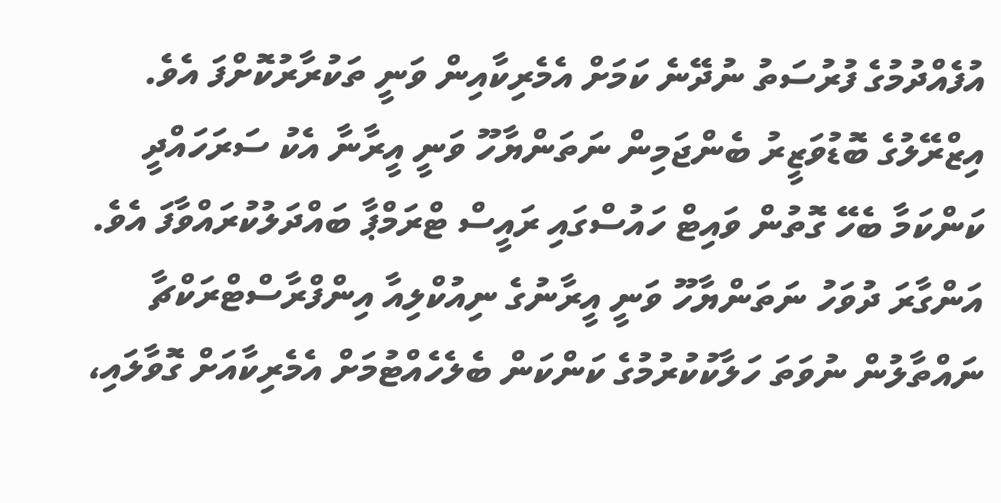އުފެއްދުމުގެ ފުރުސަތު ނުދޭނެ ކަމަށް އެމެރިކާއިން ވަނީ ތަކުރާރުކޮށްފަ އެވެ.
އިޒްރޭލުގެ ބޮޑުވަޒީރު ބެންޖަމިން ނަތަންޔާހޫ ވަނީ އީރާނާ އެކު ސަރަހައްދީ ކަންކަމާ ބެހޭ ގޮތުން ވައިޓް ހައުސްގައި ރައީސް ޓްރަމްޕާ ބައްދަލުކުރައްވާފަ އެވެ. އަންގާރަ ދުވަހު ނަތަންޔާހޫ ވަނީ އީރާނުގެ ނިއުކްލިއާ އިންފްރާސްޓްރަކްޗާ ނައްތާލުން ނުވަތަ ހަލާކުކުރުމުގެ ކަންކަން ބެލެހެއްޓުމަށް އެމެރިކާއަށް ގޮވާލައި،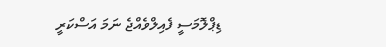ޑިޕްލޮމަސީ ފެއިލްވެއްޖެ ނަމަ އަސްކަރީ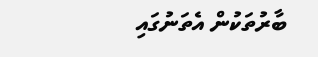ބާރުތަކުން އެތަނުގައި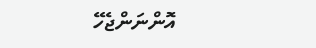އޮންނަންޖެހޭ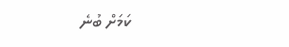ކަމަށް ބުނެ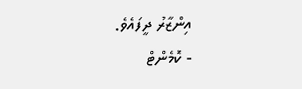އިންޒާރު ދީފައެވެ.
- ކޮމެންޓް